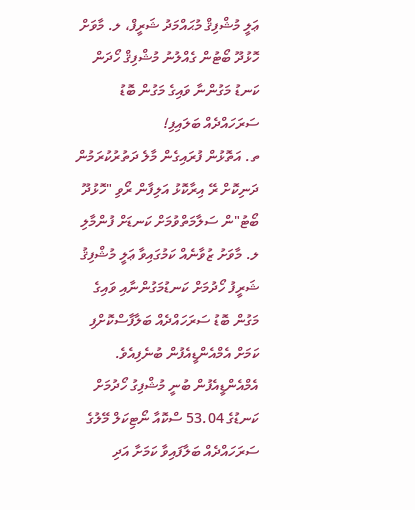ޢަލީ މުޝްފިޤް މުޙައްމަދު ޝަރީފް، ލ. މާވަށް
ހޮޅުދޫ ބޯޓުން ގެއްލުނު މުޝްފިޤް ހޯދަން ކަނޑު މަގުންނާ ވައިގެ މަގުން ބޮޑު ސަރަހައްދެއް ބަލައިފި!
ތ. އަތޮޅުން ފުރައިގެން މާލެ ދަތުރުކުރަމުން ދަނިކޮށް ރޭ އިރާކޮޅު އަލިފާން ރޯވި "ހޮޅުދޫ ބޯޓު"ން ސަލާމަތްވުމަށް ކަނޑަށް ފުންމާލި ލ. މާވަށު ޒުވާނެއް ކަމުގައިވާ ޢަލީ މުޝްފިޤު ޝަރީފު ހޯދުމަށް ކަނޑުމަގުންނާއި ވައިގެ މަގުން ބޮޑު ސަރަހައްދެއް ބަލާފާސްކޮށްފި ކަމަށް އެމްއެންޑީއެފުން ބުނެފިއެވެ.
އެމްއެންޑީއެފުން ބުނީ މުޝްފިގު ހޯދުމަށް ކަނޑުގެ 53.04 ސްކޮއާ ނޯޓިކަލް މޭލުގެ ސަރަހައްދެއް ބަލާފައިވާ ކަމަށާ އަދި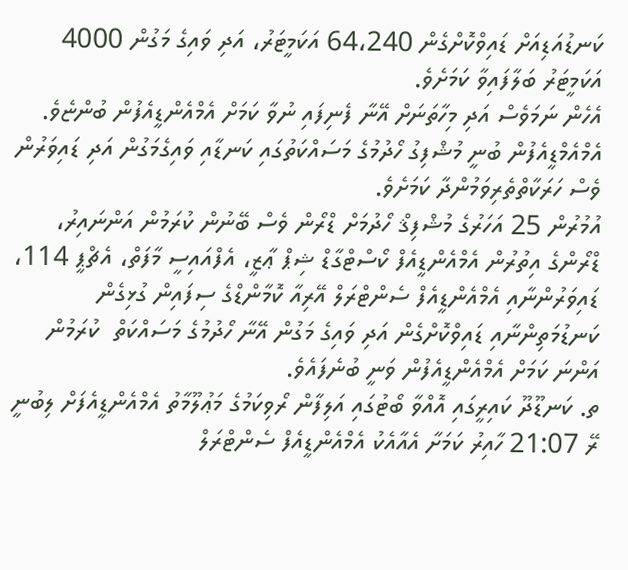ކަނޑުއަޑިއަށް ޑައިވްކޮށްގެން 64،240 އަކަމީޓަރު، އަދި ވައިގެ މަގުން 4000 އަކަމީޓަރު ބަލާފައިވާ ކަމަށެވެ.
އެހެން ނަމަވެސް އަދި މިހާތަނަށް އޭނާ ފެނިފައި ނުވާ ކަމަށް އެމްއެންޑީއެފުން ބުންޏެވެ.
އެމްއެމްޑީއެފުން ބުނީ މުޝްފިގު ހޯދުމުގެ މަސައްކަތުގައި ކަނޑާއި ވައިގެމަގުން އަދި ޑައިވަރުން ވެސް ހަރަކާތްތެރިވަމުންދާ ކަމަށެވެ.
އުމުރުން 25 އަހަރުގެ މުޝްފިޤް ހޯދުމަށް ޑްރޯން ވެސް ބޭނުން ކުރަމުން އަންނައިރު، ޑްރޯންގެ އިތުރުން އެމްއެންޑީއެފް ކޯސްޓްގާޑް ޝިޕް ޢާޒީ، އެފްއައިސީ މާފަތް، އެޗްޕީ 114، ޑައިވަރުންނާއި އެމްއެންޑީއެފް ސެންޓްރަލް އޭރިއާ ކޮމާންޑްގެ ސިފައިން ގުޅިގެން ކަނޑުމަތިންނާއި ޑައިވްކޮށްގެން އަދި ވައިގެ މަގުން އޭނާ ހޯދުމުގެ މަސައްކަތް  ކުރަމުން އަންނަ ކަމަށް އެމްއެންޑީއެފުން ވަނީ ބުނެފައެވެ.
ތ. ކަނޑޫދޫ ކައިރީގައި އޮއްވާ ބޯޓުގައި އަލިފާން ރޯވިކަމުގެ މަޢުލޫމާތު އެމްއެންޑީއެފަށް ލިބުނީ ރޭ 21:07 ހާއިރު ކަމަށާ އެއާއެކު އެމްއެންޑީއެފް ސެންޓްރަލް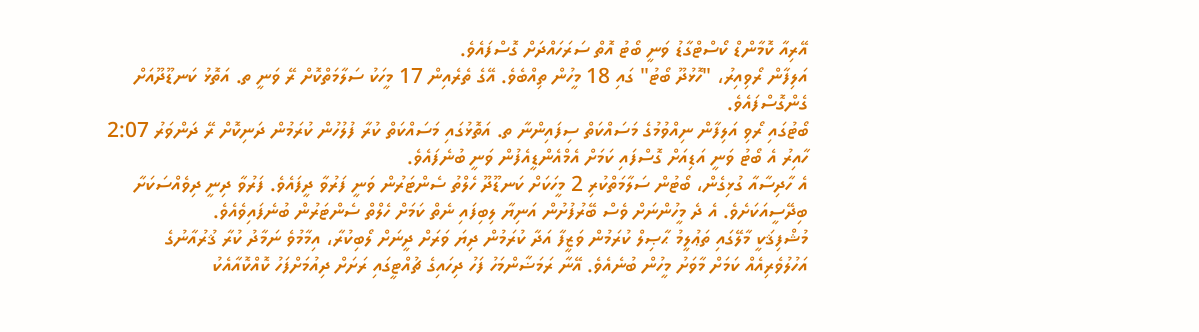އޭރިއާ ކޮމާންޑް ކޯސްޓްގާޑު ވަނީ ބޯޓު އޮތް ސަރަހައްދަށް ގޮސްފައެވެ.
އަލިފާން ރޯވިއިރު، "ހޮޅުދޫ ބޯޓު" ގައި 18 މީހުން ތިއްބެވެ. އޭގެ ތެރެއިން 17 މީހަކު ސަލާމަތްކޮށް ރޭ ވަނީ ތ. އަތޮޅު ކަނޑޫދޫއަށް ގެންގޮސްފައެވެ.
ބޯޓުގައި ރޯވި އަލިފާން ނިއްވުމުގެ މަސައްކަތް ސިފައިންނާ ތ. އަތޮޅުގައި މަސައްކަތް ކުރާ ފުލުހުން ކުރަމުން ދަނިކޮށް ރޭ ދަންވަރު 2:07 ހާއިރު އެ ބޯޓު ވަނީ އަޑިއަށް ގޮސްފައި ކަމަށް އެމްއެންޑީއެފުން ވަނީ ބުނެފައެވެ.
އެ ހާދިސާއާ ގުޅިގެން، ބޯޓުން ސަލާމަތްކުރި 2 މީހަކަށް ކަނޑޫދޫ ހެލްތު ސެންޓަރުން ވަނީ ފަރުވާ ދީފައެވެ. ފަރުވާ ދިނީ ދިވެއްސަކަށާ ބިދޭސީއަކަށެވެ. އެ ދެ މީހުންނަށް ވެސް ބޭރުފުށުން އަނިޔާ ލިބިފައި ނެތް ކަމަށް ހެލްތް ސެންޓަރުން ބުނެފައިވެއެވެ.
މުޝްފިޤަކީ މާލޭގައި ތަޢުލީމު ޙާޞިލް ކުރަމުން ވަޒީފާ އަދާ ކުރަމުން ދިޔަ ވަރަށް ދީނަށް ލޯބިކުރާ، އިމާމުވެ ނަމާދު ކުރާ ޤުރުއާނުގެ އަހުލުވެރިއެއް ކަމަށް މާވަށު މީހުން ބުނެއެވެ. އޭނާ ރަމަޟާންމަހު ފަހު ދިހައިގެ ޗުއްޓީގައި ރަށަށް ދިއުމަށްފަހު ކޮއްކޮއާއެކު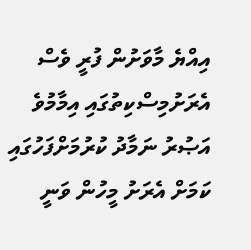އިއްޔެ މާވަށުން ފުރީ ވެސް އެރަށުމިސްކިތުގައި އިމާމުވެ އަޞުރު ނަމާދު ކުރުމަށްފަހުގައި ކަމަށް އެރަށު މީހުން ވަނީ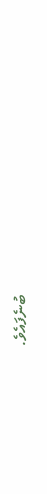ބުނެފައެވެ.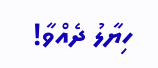ހިޔާލު ދެއްވާ!